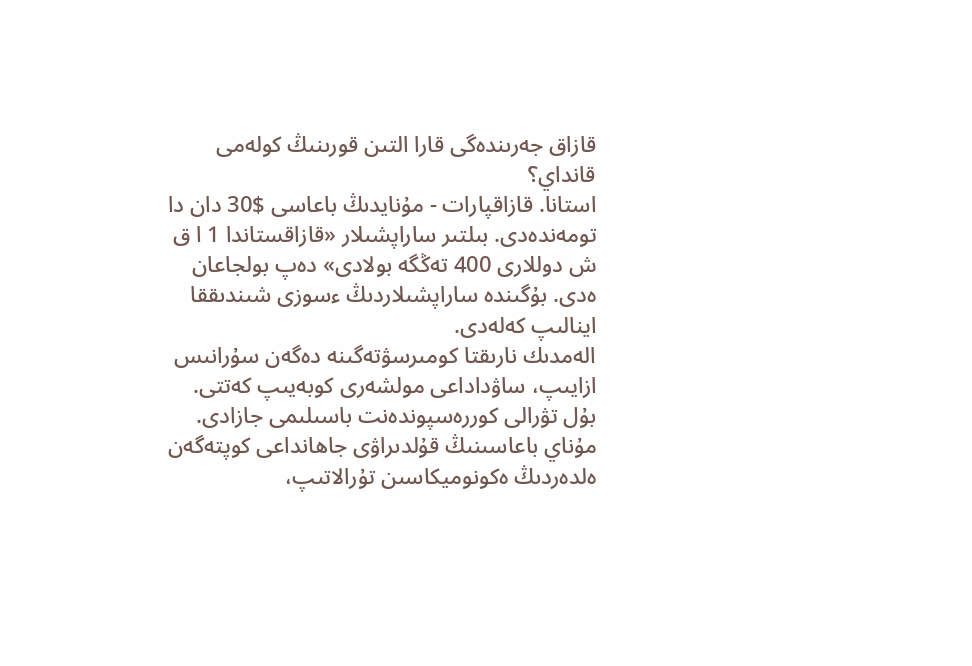قازاق جەرىندەگى قارا التىن قورىنىڭ كولەمى قانداي؟
استانا. قازاقپارات - مۇنايدىڭ باعاسى $30 دان دا تومەندەدى. بىلتىر ساراپشىلار «قازاقستاندا 1 ا ق ش دوللارى 400 تەڭگە بولادى» دەپ بولجاعان ەدى. بۇگىندە ساراپشىلاردىڭ ءسوزى شىندىققا اينالىپ كەلەدى.
الەمدىك نارىقتا كومىرسۋتەگىنە دەگەن سۇرانىس ازايىپ، ساۋداداعى مولشەرى كوبەيىپ كەتتى.
بۇل تۋرالى كوررەسپوندەنت باسىلىمى جازادى.
مۇناي باعاسىنىڭ قۇلدىراۋى جاھانداعى كوپتەگەن ەلدەردىڭ ەكونوميكاسىن تۇرالاتىپ،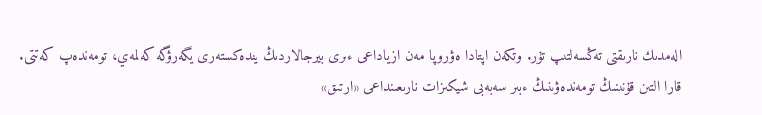الەمدىك نارىقتى تەڭسەلتىپ تۇر. وتكەن اپتادا ەۋروپا مەن ازياداعى ءىرى بيرجالاردىڭ يندەكستەرى يگەرۋگە كەلمەي، تومەندەپ كەتتى. قارا التىن قۇنىنىڭ تومەندەۋىنىڭ ءبىر سەبەبى شيكىزات نارىعىنداعى «ارتىق»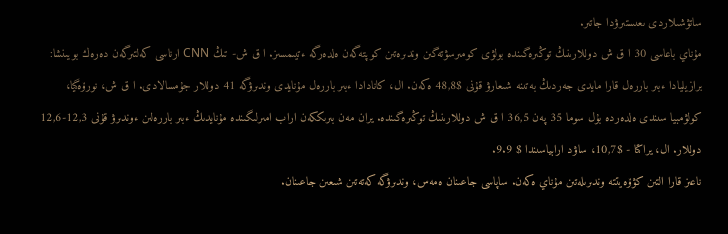ساتۋشىلاردى ىعىستىرۋدا جاتىر.
مۇناي باعاسى 30 ا ق ش دوللارىنىڭ توڭىرەگىندە بولۋى كومىرسۋتەگىن وندىرەتىن كوپتەگەن ەلدەرگە ءتيىمسىز. ا ق ش- تىڭ СNN ارناسى كەلتىرگەن دەرەك بويىنشا: برازيليادا ءبىر باررەل قارا مايدى جەردىڭ بەتىنە شىعارۋ قۇنى $48,8 ەكەن. ال، كانادادا ءبىر باررەل مۇنايدى وندىرۋگە 41 دوللار جۇمسالادى. ا ق ش، نورۆەگيا، كولۋمبيا سىندى ەلدەردە بۇل سوما 35 پەن 36,5 ا ق ش دوللارىنىڭ توڭىرەگىندە. يران مەن بىرىككەن اراب امىرلىگىندە مۇنايدىڭ ءبىر باررەلىن ءوندىرۋ قۇنى 12,3-12,6 دوللار. ال، يراكتا - $10,7، ساۋد ارابياسىندا $ 9.9.
ناعىز قارا التىن كۋۆەيتتە وندىرىلەتىن مۇناي ەكەن. ساپاسى جاعىنان ەمەس، وندىرۋگە كەتەتىن شىعىن جاعىنان.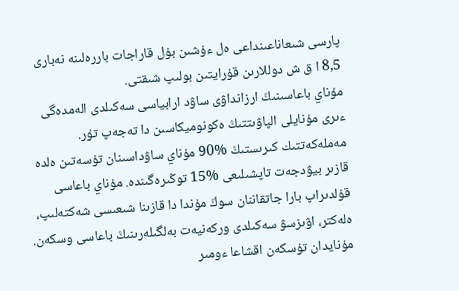پارسى شىعاناعىنداعى ەل ءۇشىن بۇل قاراجات باررەلىنە نەبارى 8,5 ا ق ش دوللارىن قۇرايتىن بولىپ شىقتى.
مۇناي باعاسىنىڭ ارزانداۋى ساۋد ارابياسى سەكىلدى الەمدەگى ءىرى مۇنايلى الپاۋىتتىڭ ەكونوميكاسىن دا تەجەپ تۇر. مەملەكەتتىك كىرىستىڭ %90 مۇناي ساۋداسىنان تۇسەتىن ەلدە قازىر بيۋدجەت تاپشىلىعى %15 توڭىرەگىندە. مۇناي باعاسى قۇلدىراپ بارا جاتقاننان سوڭ مۇندا دا قازىنا شىعىسى شەكتەلىپ، ەلەكتر، اۋىزسۋ سەكىلدى وركەنيەت بەلگىلەرىنىڭ باعاسى وسكەن. مۇنايدان تۇسكەن اقشاعا ءومىر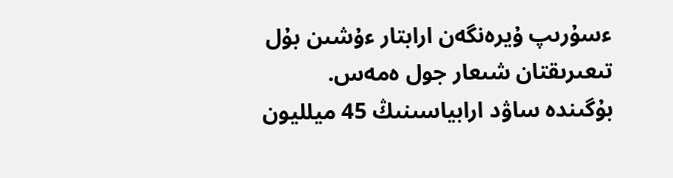ءسۇرىپ ۇيرەنگەن ارابتار ءۇشىن بۇل تىعىرىقتان شىعار جول ەمەس.
بۇگىندە ساۋد ارابياسىنىڭ 45 ميلليون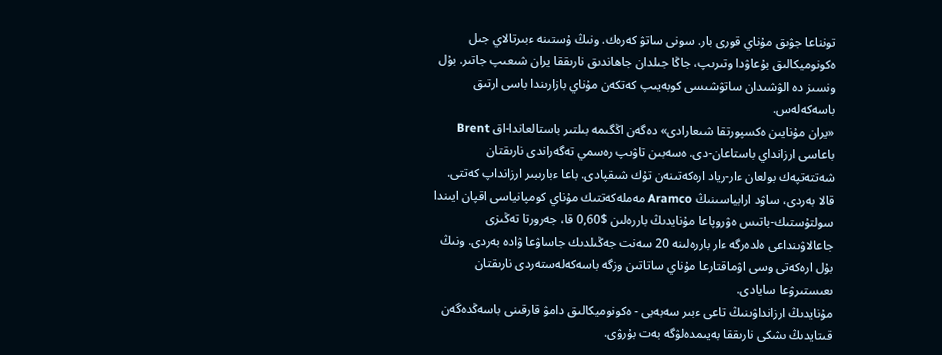تونناعا جۋىق مۇناي قورى بار. سونى ساتۋ كەرەك. ونىڭ ۇستىنە ءبىرتالاي جىل ەكونوميكالىق بۇعاۋدا وتىرىپ، جاڭا جىلدان جاھاندىق نارىققا يران شىعىپ جاتىر. بۇل ونسىز دە الۋشىدان ساتۋشىسى كوبەيىپ كەتكەن مۇناي بازارىندا باسى ارتىق باسەكەلەس.
«يران مۇنايىن ەكسپورتقا شىعارادى» دەگەن اڭگىمە بىلتىر باستالعاندا-اق Brent باعاسى ارزانداي باستاعان-دى. ەسەبىن تاۋىپ رەسمي تەگەراندى نارىقتان شەتتەتپەك بولعان ءار-رياد ارەكەتىنەن تۇك شىقپادى. باعا ءبارىبىر ارزانداپ كەتتى.
قالا بەردى، ساۋد ارابياسىنىڭ Aramco مەملەكەتتىك مۇناي كومپانياسى اقپان ايىندا سولتۇستىك-باتىس ەۋروپاعا مۇنايدىڭ باررەلىن $0,60 قا، جەرورتا تەڭىزى جاعالاۋىنداعى ەلدەرگە ءار باررەلىنە 20 سەنت جەڭىلدىك جاساۋعا ۋادە بەردى. ونىڭ بۇل ارەكەتى وسى اۋماقتارعا مۇناي ساتاتىن وزگە باسەكەلەستەردى نارىقتان ىعىستىرۋعا سايادى.
مۇنايدىڭ ارزانداۋىنىڭ تاعى ءبىر سەبەبى - ەكونوميكالىق دامۋ قارقىنى باسەڭدەگەن قىتايدىڭ ىشكى نارىققا بەيىمدەلۋگە بەت بۇرۋى.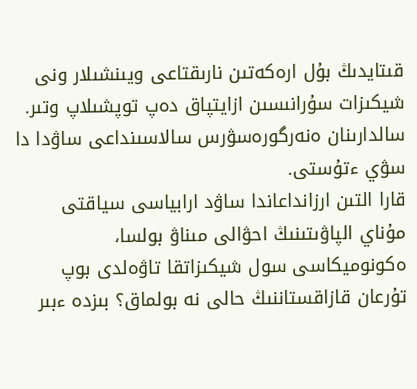قىتايدىڭ بۇل ارەكەتىن نارىقتاعى ويىنشىلار ونى شيكىزات سۇرانىسىن ازايتپاق دەپ توپشىلاپ وتىر. سالدارىنان ەنەرگورەسۋرس سالاسىنداعى ساۋدا دا سۋي ءتۇستى.
قارا التىن ارزانداعاندا ساۋد ارابياسى سياقتى مۇناي الپاۋىتىنىڭ احۋالى مىناۋ بولسا، ەكونوميكاسى سول شيكىزاتقا تاۋەلدى بوپ تۇرعان قازاقستاننىڭ حالى نە بولماق؟ بىزدە ءبىر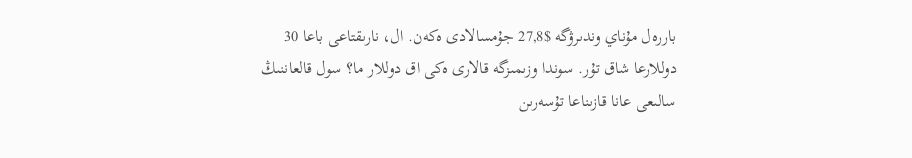باررەل مۇناي وندىرۋگە $27,8 جۇمسالادى ەكەن. ال، نارىقتاعى باعا 30 دوللارعا شاق تۇر. سوندا وزىمىزگە قالارى ەكى اق دوللار ما؟ سول قالعاننىڭ سالىعى عانا قازىناعا تۇسەرىن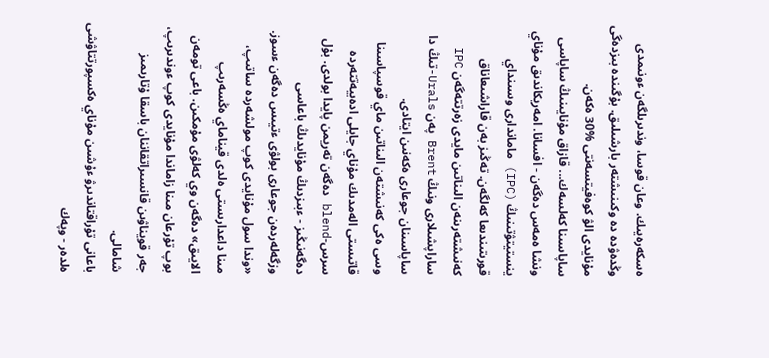ەسكەرەيىك. وعان قوسا، وندىرىلگەن ءونىمدى وڭدەۋدە دە وكىنىشتەر بارشىلىق. بۇگىندە بىزدەگى مۇنايدى الۋ كوەفيتسەنتى %30 ەكەن.
ساپاسىنا كەلسەك... قازاق مۇنايىنىڭ ساپاسى ونشا ەمەس دەگەن - افسانا. امەريكاندىق مۇناي ينستيتۋتىنىڭ (IPC) ماماندارى وسىنداي قورىتىندىعا كەلگەن. تەڭىز بەن قاراشىعاناق كەنىشتەرىنەن الىناتىن مايدى زەرتتەگەن IPC ساراپشىلارى ونىڭ Brent پەن Urals-تىڭ دا ساپاسىنان جوعارى ەكەنىن ايتادى.
وسى ەكى كەنىشتەن الىناتىن ماي قوسپاسىنا قاتىستى الەمدىك مۇناي جايلى ادەبيەتتەردە سرس-blend دەگەن تەريمن پايدا بولدى. بۇل دەگەنىڭىز - ءبىزدىڭ مۇنايدىڭ باعاسى وزگەلەردەن جوعارى بولۋى ءتيىس دەگەن ءسوز. «وندا سول مۇنايدى كوپ مولشەردە ساتىپ، مىنا داعدارىستى ەلدى قيناماي ەڭسەرىپ الايىق» دەگەن وي كەلۋى مۇمكىن. باعى تومەن بوپ تۇرعان مىنا زاماندا مۇنايدى كوپ ءوندىرىپ، جەر قويناۋىن قانسىراتقاننان باسقا ۇتارىمىز شامالى.
باعانى تۇراقتاندىرۋ ءۇشىن مۇناي ەكسپورتتاۋشى ەلدەر - وپەك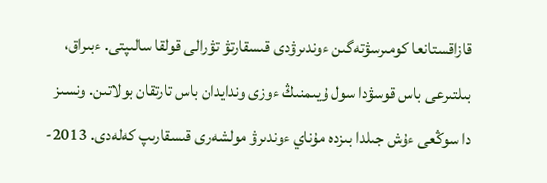قازاقستانعا كومىرسۋتەگىن ءوندىرۋدى قىسقارتۋ تۋرالى قولقا سالىپتى. ءبىراق، بىلتىرعى باس قوسۋدا سول ۇيىمنىڭ ءوزى وندايدان باس تارتقان بولاتىن. ونسىز دا سوڭعى ءۇش جىلدا بىزدە مۇناي ءوندىرۋ مولشەرى قىسقارىپ كەلەدى. 2013-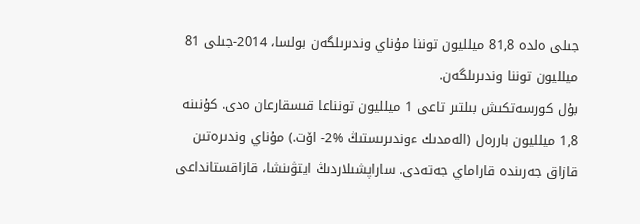جىلى ەلدە 81,8 ميلليون توننا مۇناي وندىرىلگەن بولسا، 2014-جىلى 81 ميلليون توننا وندىرىلگەن.
بۇل كورسەتكىش بىلتىر تاعى 1 ميلليون تونناعا قىسقارعان ەدى. كۇنىنە 1,8 ميلليون باررەل (الەمدىك ءوندىرىستىڭ %2- اۆت.) مۇناي وندىرەتىن قازاق جەرىندە قاراماي جەتەدى. ساراپشىلاردىڭ ايتۋىنشا، قازاقستانداعى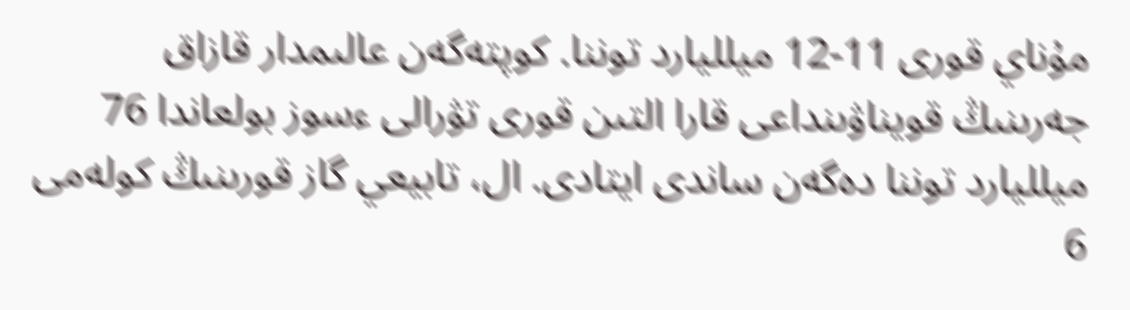مۇناي قورى 11-12 ميلليارد توننا. كوپتەگەن عالىمدار قازاق جەرىنىڭ قويناۋىنداعى قارا التىن قورى تۋرالى ءسوز بولعاندا 76 ميلليارد توننا دەگەن ساندى ايتادى. ال، تابيعي گاز قورىنىڭ كولەمى 6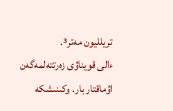تريلليون مەتر³.
ءالى قويناۋى زەرتتەلمەگەن اۋماقتار بار. وكىنىشكە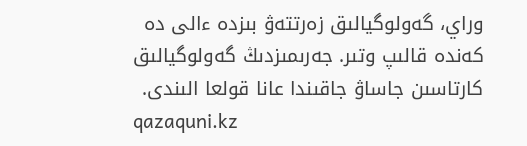وراي، گەولوگيالىق زەرتتەۋ بىزدە ءالى دە كەندە قالىپ وتىر. جەرىمىزدىڭ گەولوگيالىق كارتاسىن جاساۋ جاقىندا عانا قولعا الىندى.
qazaquni.kz